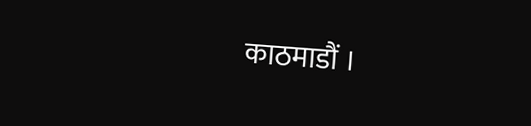काठमाडौं ।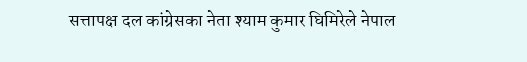सत्तापक्ष दल कांग्रेसका नेता श्याम कुमार घिमिरेले नेपाल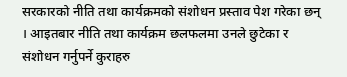सरकारको नीति तथा कार्यक्रमको संशोधन प्रस्ताव पेश गरेका छन् । आइतबार नीति तथा कार्यक्रम छलफलमा उनले छुटेका र संशोधन गर्नुपर्ने कुराहरु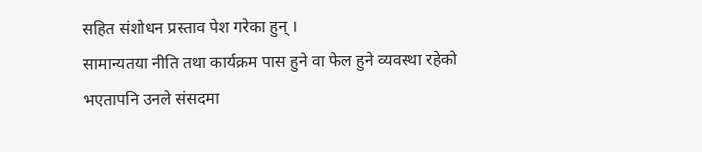सहित संशोधन प्रस्ताव पेश गरेका हुन् ।
सामान्यतया नीति तथा कार्यक्रम पास हुने वा फेल हुने व्यवस्था रहेको भएतापनि उनले संसदमा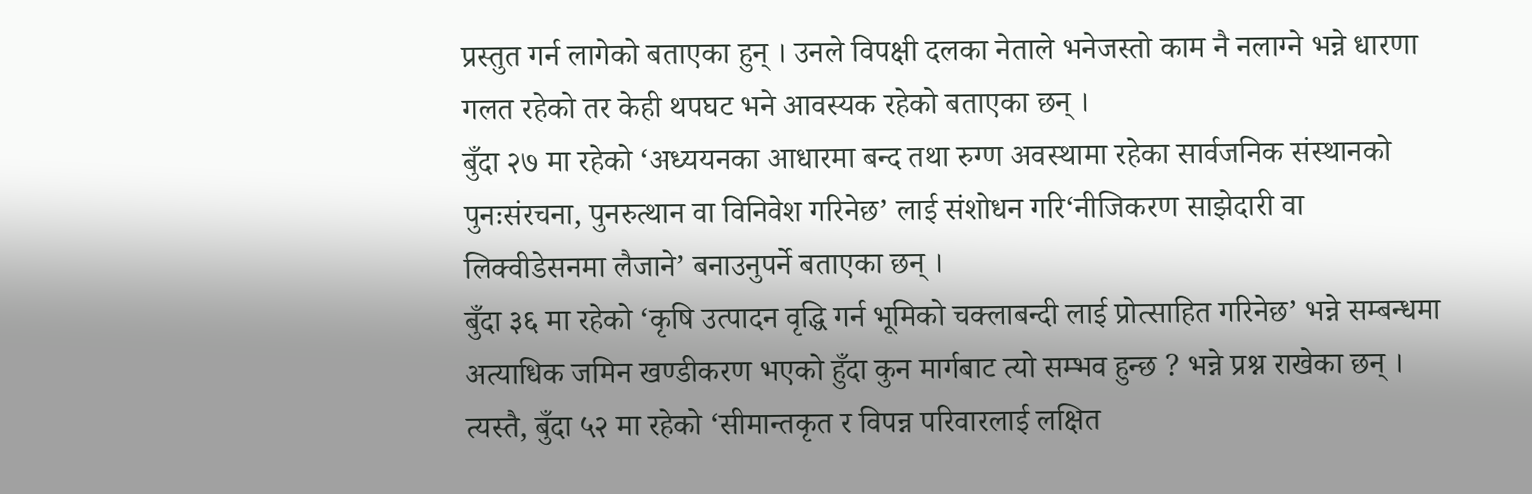प्रस्तुत गर्न लागेको बताएका हुन् । उनले विपक्षी दलका नेताले भनेजस्तो काम नै नलाग्ने भन्ने धारणा गलत रहेको तर केही थपघट भने आवस्यक रहेको बताएका छन् ।
बुँदा २७ मा रहेको ‘अध्ययनका आधारमा बन्द तथा रुग्ण अवस्थामा रहेका सार्वजनिक संस्थानको पुनःसंरचना, पुनरुत्थान वा विनिवेश गरिनेछ’ लाई संशोधन गरि‘नीजिकरण साझेदारी वा लिक्वीडेसनमा लैजाने’ बनाउनुपर्ने बताएका छन् ।
बुँदा ३६ मा रहेको ‘कृषि उत्पादन वृद्धि गर्न भूमिको चक्लाबन्दी लाई प्रोत्साहित गरिनेछ’ भन्ने सम्बन्धमा अत्याधिक जमिन खण्डीकरण भएको हुँदा कुन मार्गबाट त्यो सम्भव हुन्छ ? भन्ने प्रश्न राखेका छन् ।
त्यस्तै, बुँदा ५२ मा रहेको ‘सीमान्तकृत र विपन्न परिवारलाई लक्षित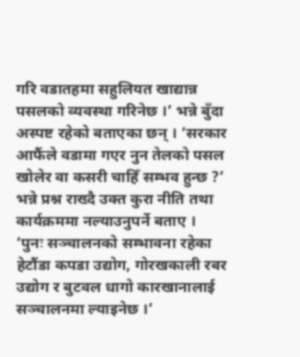गरि वडातहमा सहुलियत खाद्यान्न पसलको व्यवस्था गरिनेछ ।’ भन्ने बुँदा अस्पष्ट रहेको बताएका छन् । ‘सरकार आफैंले वडामा गएर नुन तेलको पसल खोलेर वा कसरी चाहिँ सम्भव हुन्छ ?’ भन्ने प्रश्न राख्दै उक्त कुरा नीति तथा कार्यक्रममा नल्याउनुपर्ने बताए ।
‘पुनः सञ्चालनको सम्भावना रहेका हेटौंडा कपडा उद्योग, गोरखकाली रबर उद्योग र बुटवल धागो कारखानालाई सञ्चालनमा ल्याइनेछ ।’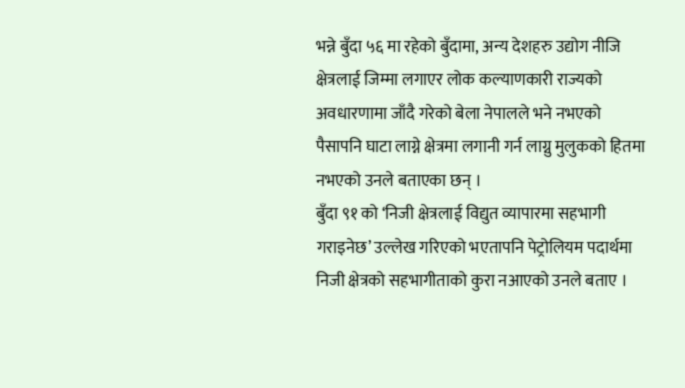भन्ने बुँदा ५६ मा रहेको बुँदामा, अन्य देशहरु उद्योग नीजि क्षेत्रलाई जिम्मा लगाएर लोक कल्याणकारी राज्यको अवधारणामा जाँदै गरेको बेला नेपालले भने नभएको पैसापनि घाटा लाग्ने क्षेत्रमा लगानी गर्न लाग्नु मुलुकको हितमा नभएको उनले बताएका छन् ।
बुँदा ९१ को ‘निजी क्षेत्रलाई विद्युत व्यापारमा सहभागी गराइनेछ’ उल्लेख गरिएको भएतापनि पेट्रोलियम पदार्थमा निजी क्षेत्रको सहभागीताको कुरा नआएको उनले बताए ।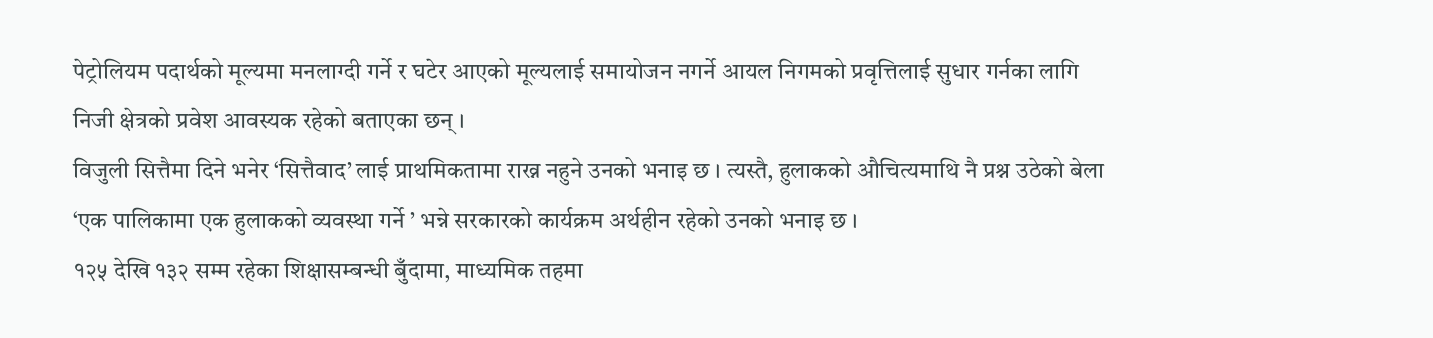पेट्रोलियम पदार्थको मूल्यमा मनलाग्दी गर्ने र घटेर आएको मूल्यलाई समायोजन नगर्ने आयल निगमको प्रवृत्तिलाई सुधार गर्नका लागि निजी क्षेत्रको प्रवेश आवस्यक रहेको बताएका छन् ।
विजुली सित्तैमा दिने भनेर ‘सित्तैवाद’ लाई प्राथमिकतामा राख्न नहुने उनको भनाइ छ । त्यस्तै, हुलाकको औचित्यमाथि नै प्रश्न उठेको बेला ‘एक पालिकामा एक हुलाकको व्यवस्था गर्ने ’ भन्ने सरकारको कार्यक्रम अर्थहीन रहेको उनको भनाइ छ ।
१२५ देखि १३२ सम्म रहेका शिक्षासम्बन्धी बुँदामा, माध्यमिक तहमा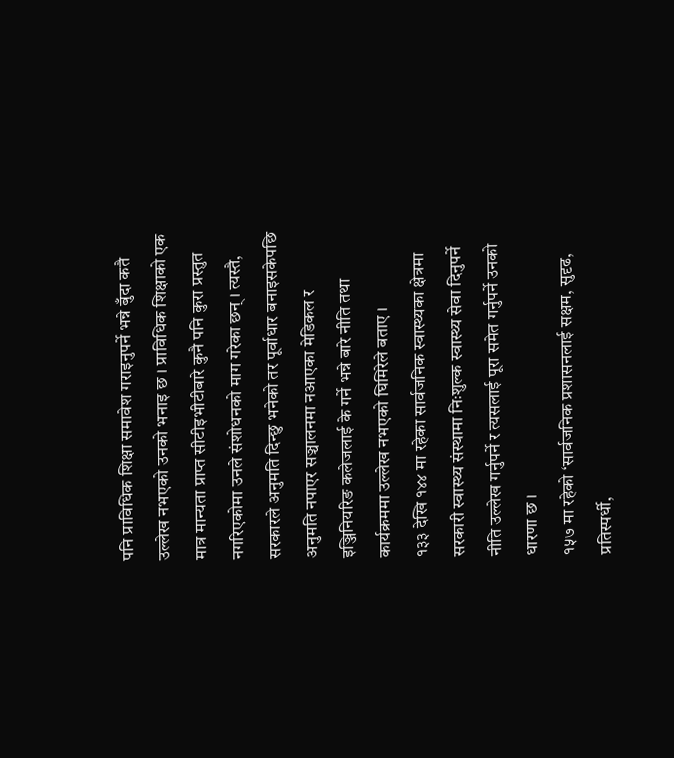पनि प्राविधिक शिक्षा समावेश गराइनुपर्ने भन्ने बुँदा कतै उल्लेख नभएको उनको भनाइ छ । प्राविधिक शिक्षाको एक मात्र मान्यता प्राप्त सीटीइभीटीबारे कुनै पनि कुरा प्रस्तुत नगरिएकोमा उनले संशोधनको माग गरेका छन् । त्यस्तै, सरकारले अनुमति दिन्छु भनेको तर पूर्वाधार बनाइसकेपछि अनुमति नपाएर सञ्चालनमा नआएका मेडिकल र इञ्जिनियरिङ कलेजलाई के गर्ने भन्ने बारे नीति तथा कार्यक्रममा उल्लेख नभएको घिमिरेले बताए ।
१३३ देखि १४४ मा रहेका सार्वजनिक स्वास्थ्यका क्षेत्रमा सरकारी स्वास्थ्य संस्थामा निःशुल्क स्वास्थ्य सेवा दिनुपर्ने नीति उल्लेख गर्नुपर्ने र त्यसलाई पूरा समेत गर्नुपर्ने उनको धारणा छ ।
१५७ मा रहेको ‘सार्वजनिक प्रशासनलाई सक्षम, सुदृढ, प्रतिस्पर्धी,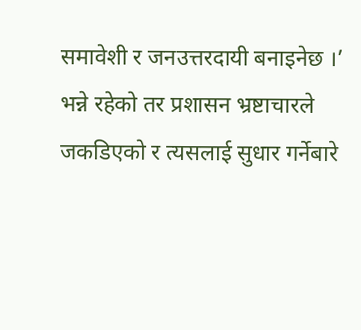समावेशी र जनउत्तरदायी बनाइनेछ ।’ भन्ने रहेको तर प्रशासन भ्रष्टाचारले जकडिएको र त्यसलाई सुधार गर्नेबारे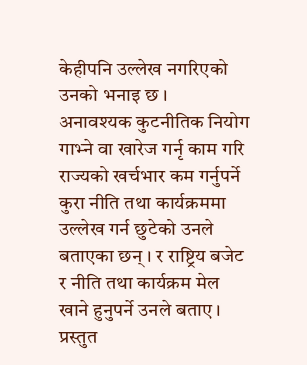केहीपनि उल्लेख नगरिएको उनको भनाइ छ ।
अनावश्यक कुटनीतिक नियोग गाभ्ने वा खारेज गर्नृ काम गरि राज्यको खर्चभार कम गर्नुपर्ने कुरा नीति तथा कार्यक्रममा उल्लेख गर्न छुटेको उनले बताएका छन् । र राष्ट्रिय बजेट र नीति तथा कार्यक्रम मेल खाने हुनुपर्ने उनले बताए । प्रस्तुत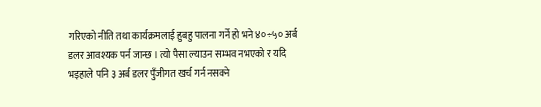गरिएको नीति तथा कार्यक्रमलाई हुबहु पालना गर्ने हो भने ४०÷५० अर्ब डलर आवश्यक पर्न जान्छ । त्यो पैसा ल्याउन सम्भव नभएको र यदि भइहाले पनि ३ अर्ब डलर पुँजीगत खर्च गर्न नसक्ने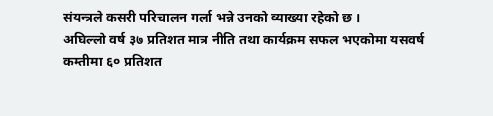संयन्त्रले कसरी परिचालन गर्ला भन्ने उनको व्याख्या रहेको छ ।
अघिल्लो वर्ष ३७ प्रतिशत मात्र नीति तथा कार्यक्रम सफल भएकोमा यसवर्ष कम्तीमा ६० प्रतिशत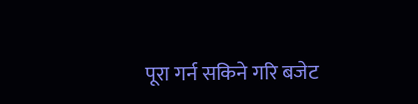पूरा गर्न सकिने गरि बजेट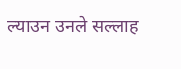ल्याउन उनले सल्लाह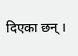दिएका छन् ।